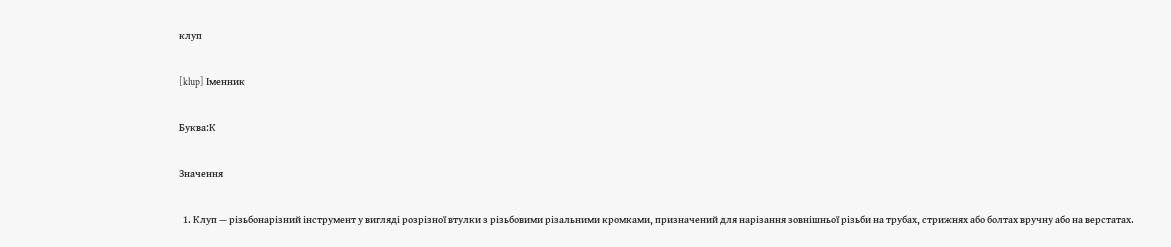клуп

[klup] Іменник

Буква:К

Значення

  1. Клуп — різьбонарізний інструмент у вигляді розрізної втулки з різьбовими різальними кромками, призначений для нарізання зовнішньої різьби на трубах, стрижнях або болтах вручну або на верстатах.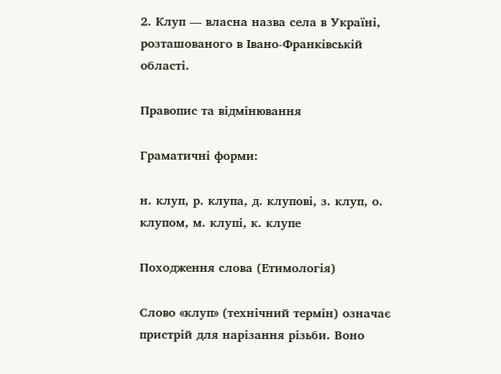2. Клуп — власна назва села в Україні, розташованого в Івано-Франківській області.

Правопис та відмінювання

Граматичні форми:

н. клуп, р. клупа, д. клупові, з. клуп, о. клупом, м. клупі, к. клупе

Походження слова (Етимологія)

Слово «клуп» (технічний термін) означає пристрій для нарізання різьби. Воно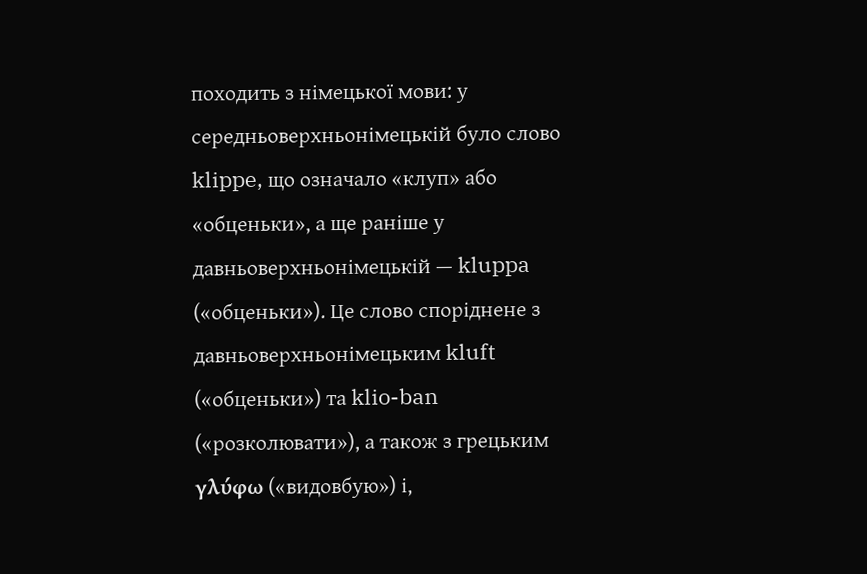походить з німецької мови: у середньоверхньонімецькій було слово klippe, що означало «клуп» або «обценьки», а ще раніше у давньоверхньонімецькій — kluppa («обценьки»). Це слово споріднене з давньоверхньонімецьким kluft («обценьки») та klio-ban («розколювати»), а також з грецьким γλύφω («видовбую») і,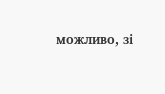можливо, зі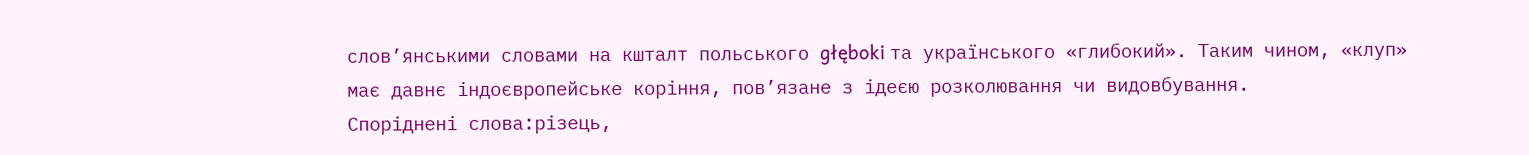слов’янськими словами на кшталт польського głęboki та українського «глибокий». Таким чином, «клуп» має давнє індоєвропейське коріння, пов’язане з ідеєю розколювання чи видовбування.
Споріднені слова:різець,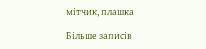мітчик, плашка

Більше записів